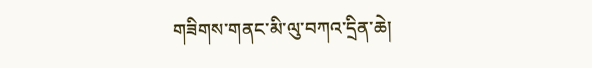གཟིགས་གནང་མི་ལུ་བཀའ་དྲིན་ཆེ།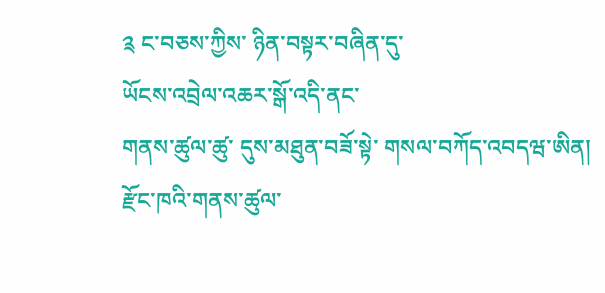༉ ང་བཅས་ཀྱིས་ ཉིན་བསྟར་བཞིན་དུ་
ཡོངས་འབྲེལ་འཆར་སྒོ་འདི་ནང་
གནས་ཚུལ་ཚུ་ དུས་མཐུན་བཟོ་སྟེ་ གསལ་བཀོད་འབདཝ་ཨིན།
རྫོང་ཁའི་གནས་ཚུལ་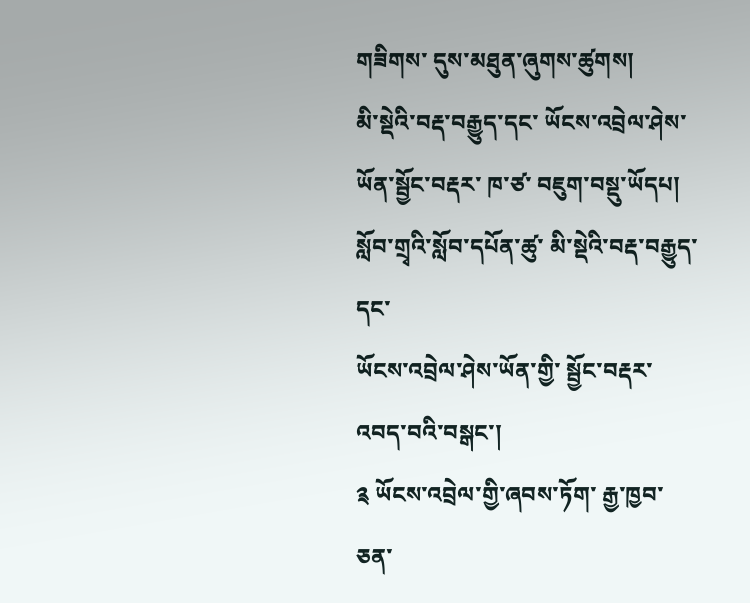གཟིགས་ དུས་མཐུན་ཞུགས་ཚུགས།
མི་སྡེའི་བརྡ་བརྒྱུད་དང་ ཡོངས་འབྲེལ་ཤེས་ཡོན་སྦྱོང་བརྡར་ ཁ་ཙ་ བཇུག་བསྡུ་ཡོདཔ།
སློབ་གྲྭའི་སློབ་དཔོན་ཚུ་ མི་སྡེའི་བརྡ་བརྒྱུད་དང་
ཡོངས་འབྲེལ་ཤེས་ཡོན་གྱི་ སྦྱོང་བརྡར་འབད་བའི་བསྒང་།
༉ ཡོངས་འབྲེལ་གྱི་ཞབས་ཏོག་ རྒྱ་ཁྱབ་ཅན་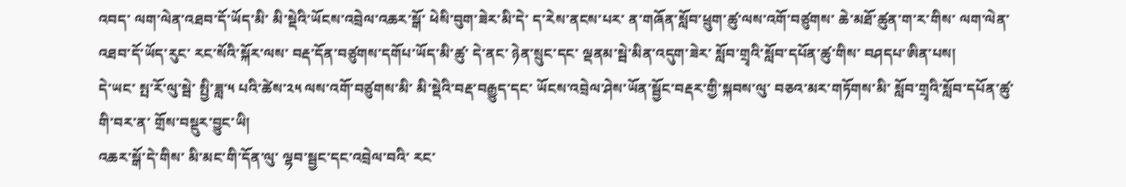འབད་ ལག་ལེན་འཐབ་དོ་ཡོད་མི་ མི་སྡེའི་ཡོངས་འབྲེལ་འཆར་སྒོ་ ཕེསི་བུག་ཟེར་མི་དེ་ ད་རེས་ནངས་པར་ ན་གཞོན་སློབ་ཕྲུག་ཚུ་ལས་འགོ་བཙུགས་ ཆེ་མཐོ་ཚུན་ག་ར་གིས་ ལག་ལེན་འཐབ་དོ་ཡོད་རུང་ རང་སོའི་སྐོར་ལས་ བརྡ་དོན་བཙུགས་དགོཔ་ཡོད་མི་ཚུ་ དེ་ནང་ ཉེན་སྲུང་དང་ ལྡནམ་སྦེ་མིན་འདུག་ཟེར་ སློབ་གྲྭའི་སློབ་དཔོན་ཚུ་གིས་ བཤདཔ་ཨིན་པས།
དེ་ཡང་ སྤ་རོ་ལུ་སྦེ་ སྤྱི་ཟླ་༥ པའི་ཚེས་༢༥ ལས་འགོ་བཙུགས་མི་ མི་སྡེའི་བརྡ་བརྒྱུད་དང་ ཡོངས་འབྲེལ་ཤེས་ཡོན་སྦྱོང་བརྡར་གྱི་སྐབས་ལུ་ བཅའ་མར་གཏོགས་མི་ སློབ་གྲྭའི་སློབ་དཔོན་ཚུ་གི་བར་ན་ གྲོས་བསྡུར་བྱུང་ཡི།
འཆར་སྒོ་དེ་གིས་ མི་མང་གི་དོན་ལུ་ ལྷབ་སྦྱང་དང་འབྲེལ་བའི་ རང་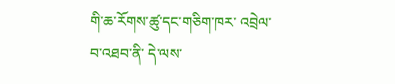གི་ཆ་རོགས་ཚུ་དང་གཅིག་ཁར་ འབྲེལ་བ་འཐབ་ནི་ དེ་ལས་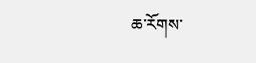ཆ་རོགས་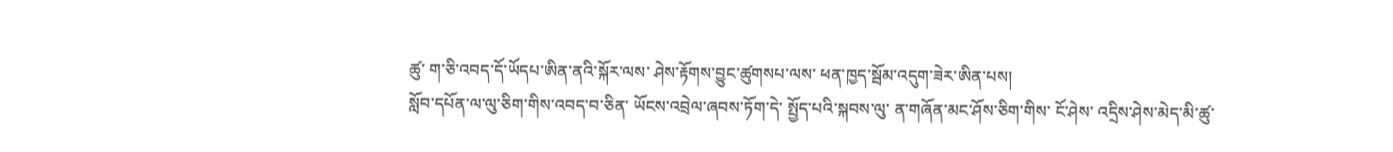ཚུ་ ག་ཅི་འབད་དོ་ཡོདཔ་ཨིན་ནའི་སྐོར་ལས་ ཤེས་རྟོགས་བྱུང་ཚུགསཔ་ལས་ ཕན་ཁྱད་སྦོམ་འདུག་ཟེར་ཨིན་པས།
སློབ་དཔོན་ལ་ལུ་ཅིག་གིས་འབད་བ་ཅིན་ ཡོངས་འབྲེལ་ཞབས་ཏོག་དེ་ སྤྱོད་པའི་སྐབས་ལུ་ ན་གཞོན་མང་ཤོས་ཅིག་གིས་ ངོ་ཤེས་ འདྲིས་ཤེས་མེད་མི་ཚུ་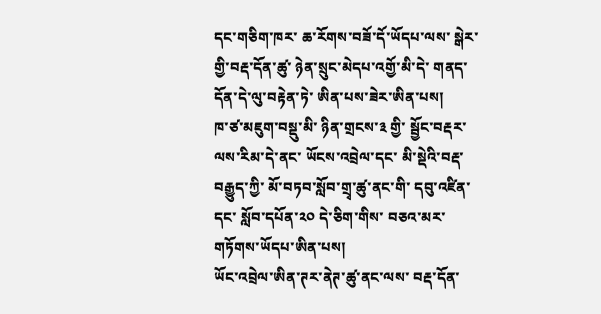དང་གཅིག་ཁར་ ཆ་རོགས་བཟོ་དོ་ཡོདཔ་ལས་ སྒེར་གྱི་བརྡ་དོན་ཚུ་ ཉེན་སྲུང་མེདཔ་འགྱོ་མི་དེ་ གནད་དོན་དེ་ལུ་བརྟེན་ཏེ་ ཨིན་པས་ཟེར་ཨིན་པས།
ཁ་ཙ་མཇུག་བསྡུ་མི་ ཉིན་གྲངས་༣ གྱི་ སྦྱོང་བརྡར་ལས་རིམ་དེ་ནང་ ཡོངས་འབྲེལ་དང་ མི་སྡེའི་བརྡ་བརྒྱུད་ཀྱི་ མོ་བཏབ་སློབ་གྲྭ་ཚུ་ནང་གི་ དབུ་འཛིན་དང་ སློབ་དཔོན་༢༠ དེ་ཅིག་གིས་ བཅའ་མར་གཏོགས་ཡོདཔ་ཨིན་པས།
ཡོང་འབྲེལ་ཨིན་ཊར་ནེཊ་ཚུ་ནང་ལས་ བརྡ་དོན་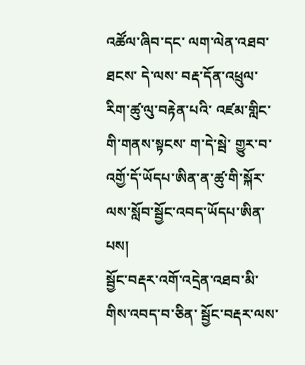འཚོལ་ཞིབ་དང་ ལག་ལེན་འཐབ་ཐངས་ དེ་ལས་ བརྡ་དོན་འཕྲུལ་རིག་ཚུ་ལུ་བརྟེན་པའི་ འཛམ་གླིང་གི་གནས་སྟངས་ ག་དེ་སྦེ་ གྱུར་བ་འགྱོ་དོ་ཡོདཔ་ཨིན་ན་ཚུ་གི་སྐོར་ལས་སློབ་སྦྱོང་འབད་ཡོདཔ་ཨིན་པས།
སྦྱོང་བརྡར་འགོ་འདྲེན་འཐབ་མི་གིས་འབད་བ་ཅིན་ སྦྱོང་བརྡར་ལས་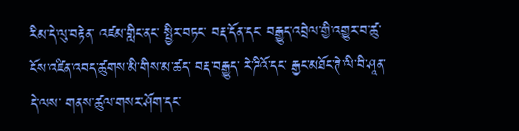རིམ་དེ་ལུ་བརྟེན་ འཛམ་གླིང་ནང་ སྤྱིར་བཏང་ བརྡ་དོན་དང་ བརྒྱུད་འབྲེལ་གྱི་འགྱུར་བ་ཚུ་ ངོས་འཛིན་འབད་ཚུགས་མི་གིས་མ་ཚད་ བརྡ་བརྒྱུད་ རེ་ཌིའོ་དང་ རྒྱང་མཐོང་ཊེ་ལི་བི་ཤཱན་ དེ་ལས་ གནས་ཚུལ་གསར་ཤོག་དང་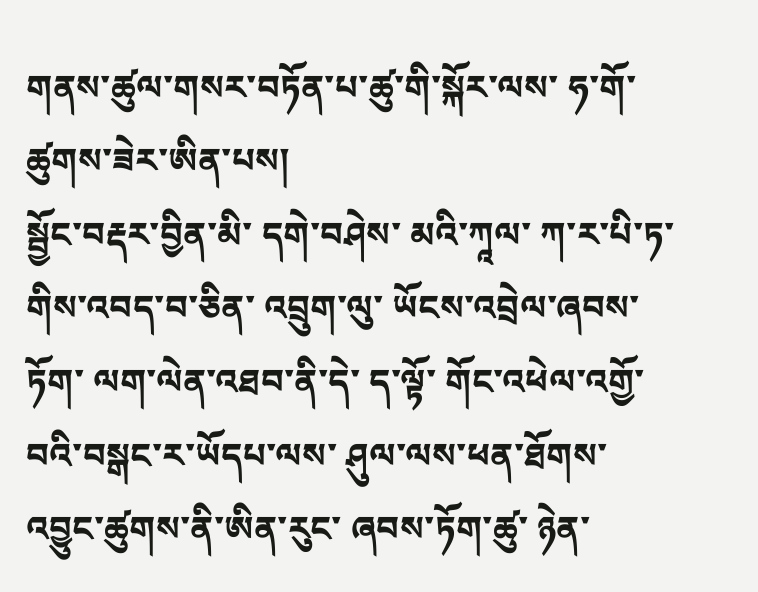གནས་ཚུལ་གསར་བཏོན་པ་ཚུ་གི་སྐོར་ལས་ ཧ་གོ་ཚུགས་ཟེར་ཨིན་པས།
སྦྱོང་བརྡར་བྱིན་མི་ དགེ་བཤེས་ མའི་ཀཱལ་ ཀ་ར་པི་ཏ་གིས་འབད་བ་ཅིན་ འབྲུག་ལུ་ ཡོངས་འབྲེལ་ཞབས་ཏོག་ ལག་ལེན་འཐབ་ནི་དེ་ ད་ལྟོ་ གོང་འཕེལ་འགྱོ་བའི་བསྒང་ར་ཡོདཔ་ལས་ ཤུལ་ལས་ཕན་ཐོགས་འབྱུང་ཚུགས་ནི་ཨིན་རུང་ ཞབས་ཏོག་ཚུ་ ཉེན་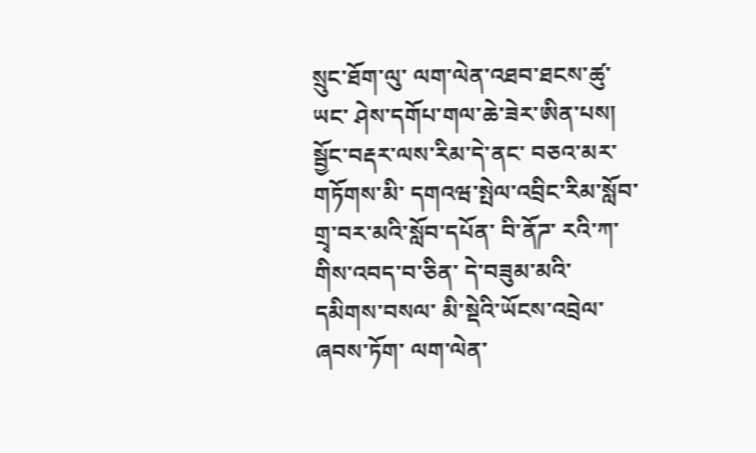སྲུང་ཐོག་ལུ་ ལག་ལེན་འཐབ་ཐངས་ཚུ་ཡང་ ཤེས་དགོཔ་གལ་ཆེ་ཟེར་ཨིན་པས།
སྦྱོང་བརྡར་ལས་རིམ་དེ་ནང་ བཅའ་མར་གཏོགས་མི་ དགའཝ་སྤེལ་འབྲིང་རིམ་སློབ་གྲྭ་བར་མའི་སློབ་དཔོན་ བི་ནོཌ་ རའི་ཀ་གིས་འབད་བ་ཅིན་ དེ་བཟུམ་མའི་ དམིགས་བསལ་ མི་སྡེའི་ཡོངས་འབྲེལ་ཞབས་ཏོག་ ལག་ལེན་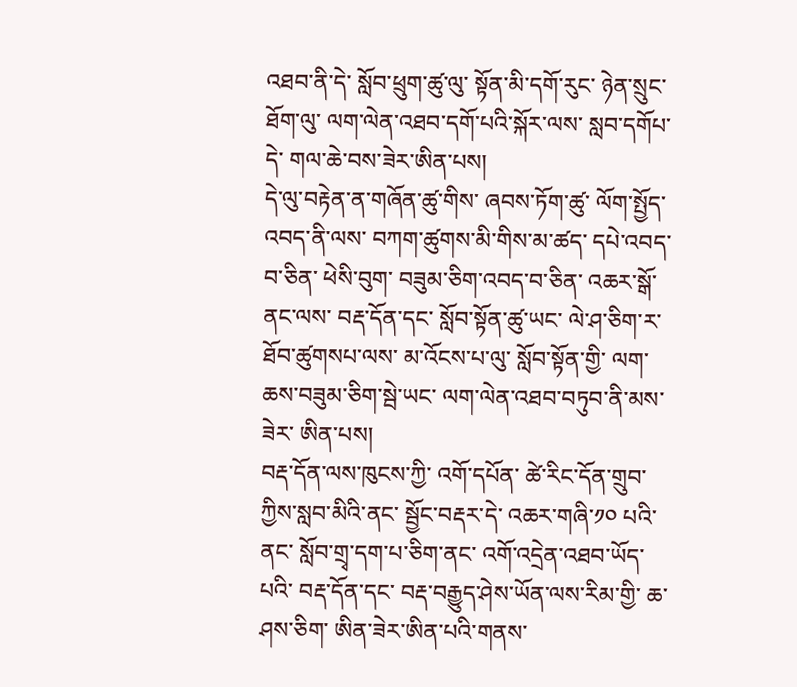འཐབ་ནི་དེ་ སློབ་ཕྲུག་ཚུ་ལུ་ སྟོན་མི་དགོ་རུང་ ཉེན་སྲུང་ཐོག་ལུ་ ལག་ལེན་འཐབ་དགོ་པའི་སྐོར་ལས་ སླབ་དགོཔ་དེ་ གལ་ཆེ་བས་ཟེར་ཨིན་པས།
དེ་ལུ་བརྟེན་ན་གཞོན་ཚུ་གིས་ ཞབས་ཏོག་ཚུ་ ལོག་སྤྱོད་འབད་ནི་ལས་ བཀག་ཚུགས་མི་གིས་མ་ཚད་ དཔེ་འབད་བ་ཅིན་ ཕེསི་བུག་ བཟུམ་ཅིག་འབད་བ་ཅིན་ འཆར་སྒོ་ནང་ལས་ བརྡ་དོན་དང་ སློབ་སྟོན་ཚུ་ཡང་ ལེ་ཤ་ཅིག་ར་ ཐོབ་ཚུགསཔ་ལས་ མ་འོངས་པ་ལུ་ སློབ་སྟོན་གྱི་ ལག་ཆས་བཟུམ་ཅིག་སྦེ་ཡང་ ལག་ལེན་འཐབ་བཏུབ་ནི་མས་ཟེར་ ཨིན་པས།
བརྡ་དོན་ལས་ཁུངས་ཀྱི་ འགོ་དཔོན་ ཚེ་རིང་དོན་གྲུབ་ཀྱིས་སླབ་མིའི་ནང་ སྦྱོང་བརྡར་དེ་ འཆར་གཞི་༡༠ པའི་ནང་ སློབ་གྲྭ་དག་པ་ཅིག་ནང་ འགོ་འདྲེན་འཐབ་ཡོད་པའི་ བརྡ་དོན་དང་ བརྡ་བརྒྱུད་ཤེས་ཡོན་ལས་རིམ་གྱི་ ཆ་ཤས་ཅིག་ ཨིན་ཟེར་ཨིན་པའི་གནས་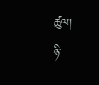ཚུལ།
ཉི་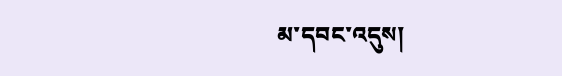མ་དབང་འདུས།